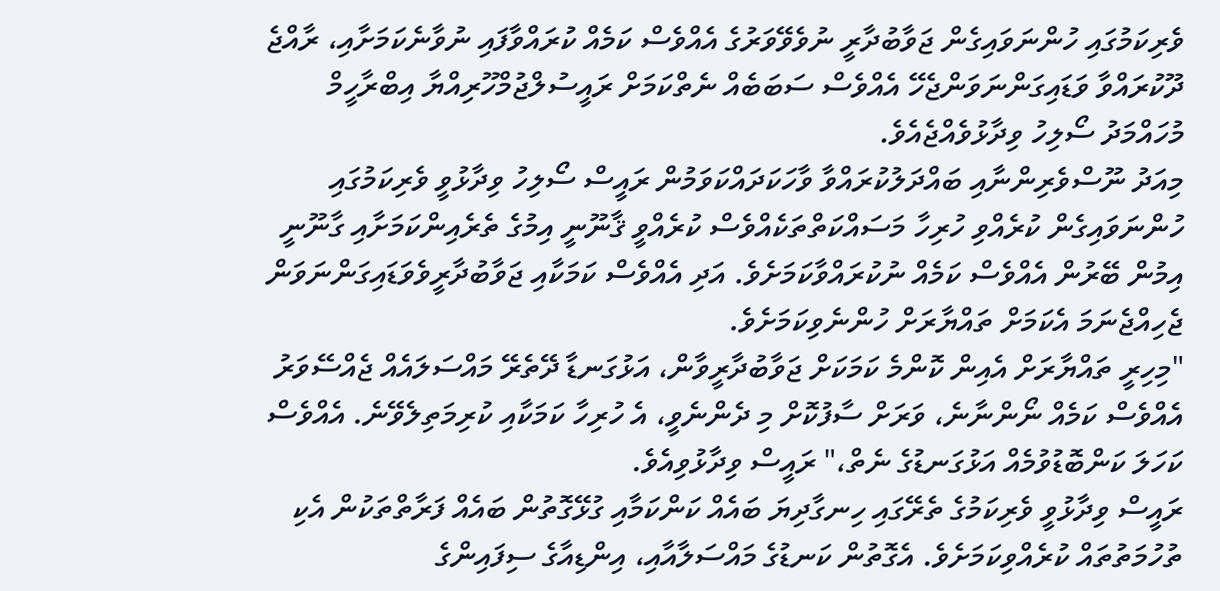ވެރިކަމުގައި ހުންނަވައިގެން ޖަވާބުދާރީ ނުވެވޭވަރުގެ އެއްވެސް ކަމެއް ކުރައްވާފައި ނުވާނެކަމަށާއި، ރާއްޖެ ދޫކުރައްވާ ވަޑައިގަންނަވަންޖެހޭ އެއްވެސް ސަބަބެއް ނެތްކަމަށް ރައީސުލްޖުމްހޫރިއްޔާ އިބްރާހީމް މުހައްމަދު ސޯލިހު ވިދާޅުވެއްޖެއެވެ.
މިއަދު ނޫސްވެރިންނާއި ބައްދަލުކުރައްވާ ވާހަކަދައްކަވަމުން ރައީސް ސޯލިހު ވިދާޅުވީ ވެރިކަމުގައި ހުންނަވައިގެން ކުރެއްވި ހުރިހާ މަސައްކަތްތަކެއްވެސް ކުރެއްވީ ޤާނޫނީ އިމުގެ ތެރެއިންކަމަށާއި ގާނޫނީ އިމުން ބޭރުން އެއްވެސް ކަމެއް ނުކުރައްވާކަމަށެވެ. އަދި އެއްވެސް ކަމަކާއި ޖަވާބުދާރީވެވަޑައިގަންނަވަން ޖެހިއްޖެނަމަ އެކަމަށް ތައްޔާރަށް ހުންނެވިކަމަށެވެ.
"މިހިރީ ތައްޔާރަށް އެއިން ކޮންމެ ކަމަކަށް ޖަވާބުދާރީވާން، އަޅުގަނޑާ ދޭތެރޭ މައްސަލައެއް ޖެއްސޭވަރު އެއްވެސް ކަމެއް ނޯންނާނެ، ވަރަށް ސާފުކޮށް މި ދެންނެވީ، އެ ހުރިހާ ކަމަކާއި ކުރިމަތިލެވޭނެ. އެއްވެސް ކަހަލަ ކަންބޮޑުވުމެއް އަޅުގަނޑުގެ ނެތް،" ރައީސް ވިދާޅުވިއެވެ.
ރައީސް ވިދާޅުވީ ވެރިކަމުގެ ތެރޭގައި ހިނގާދިޔަ ބައެއް ކަންކަމާއި ގުޅޭގޮތުން ބައެއް ފަރާތްތަކުން އެކި ތުހުމަތުތައް ކުރެއްވިކަމަށެވެ. އެގޮތުން ކަނޑުގެ މައްސަލާއާއި، އިންޑިއާގެ ސިފައިންގެ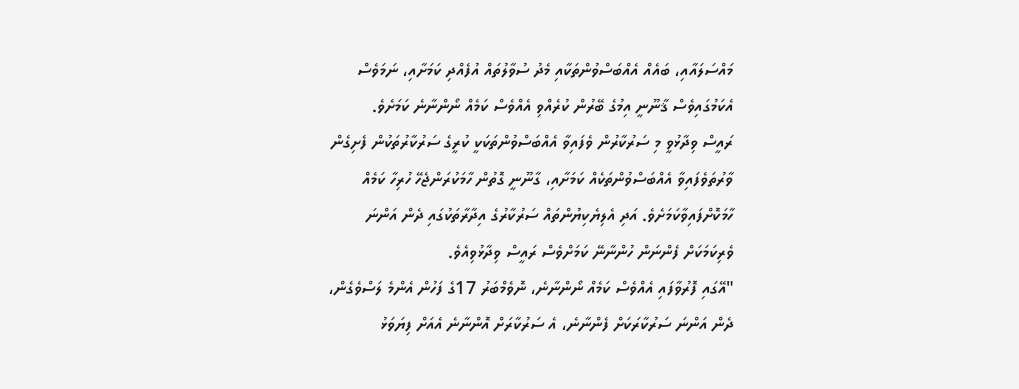މައްސަލައާއި، ބައެއް އެއްބަސްވުންތަކާއި މެދު ސުވާލުތައް އުފެއްދި ކަމަށާއި، ނަމަވެސް އެކަމުގައިވެސް ޤާނޫނީ އިމުގެ ބޭރުން ކުރެއްވި އެއްވެސް ކަމެއް ނޯންނާނެ ކަމަށެވެ.
ރައީސް ވިދާޅުވީ މި ސަރުކާރުން ވެފައިވާ އެއްބަސްވުންތަކަކީ ކުރީގެ ސަރުކާރުތަކުން ފެށިގެން ވާރުތަވެފައިވާ އެއްބަސްވުންތަކެއް ކަމަށާއި، ގާނޫނީ ގޮތުން ހާމަކުރަންޖެހޭ ހުރިހާ ކަމެއް ހާމަކޮށްފައިވާކަމަށެވެ. އަދި އެލިޔެކިޔުންތައް ސަރުކާރުގެ އިދާރާތަކުގައި ދެން އަންނަ ވެރިކަމަކަށް ފެންނަން ހުންނާނޭ ކަމަށްވެސް ރައީސް ވިދާޅުވިއެވެ.
"އޭގައި ފޮރުވާފައި އެއްވެސް ކަމެއް ނޯންނާނެ، ނޮވެމްބަރު 17ގެ ފަހުން އެންމެ ލަސްވެގެން، ދެން އަންނަ ސަރުކާރަކަށް ފެންނާނެ، އެ ސަރުކާރަށް އޮންނާނެ އެއަށް ފިޔަވަޅު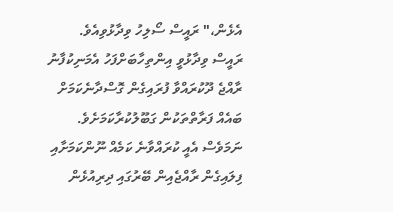އެޅެން،" ރައީސް ސޯލިހު ވިދާޅުވިއެވެ.
ރައީސް ވިދާޅުވީ އިންތިހާބަށްފަހު އެމަނިކުފާނު ރާއްޖެ ދޫކުރައްވާ ފުރައިގެން ގޮސްދާނެކަމަށް ބައެއް ފަރާތްތަކުން ގަބޫލުކުރާކަމަށެވެ. ނަމަވެސް އެއީ ކުރައްވާނެ ކަމެއް ނޫންކަމަށާއި ފިލައިގެން ރާއްޖެއިން ބޭރުގައި ދިރިއުޅެން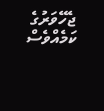ޖެހޭވަރުގެ ކަމެއްވެސް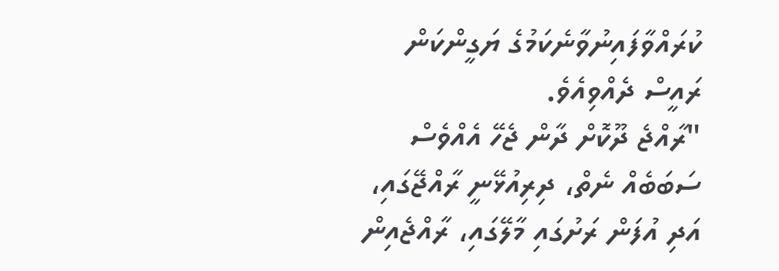ކުރައްވާފައިނުވާނެކަމުގެ ޔަގީންކަން ރައީސް ދެއްވިއެވެ.
"ރާއްޖެ ދޫކޮށް ދާން ޖެހޭ އެއްވެސް ސަބަބެއް ނެތް، ދިރިއުޅޭނީ ރާއްޖޭގައި، އަދި އުފަން ރަށުގައި މާލޭގައި، ރާއްޖެއިން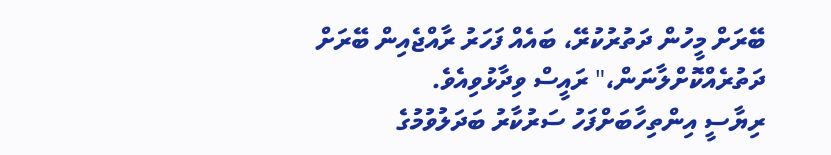ބޭރަށް މީހުން ދަތުރުކުރޭ، ބައެއް ފަހަރު ރާއްޖެއިން ބޭރަށް ދަތުރެއްކޮށްލާނަން،" ރައީސް ވިދާޅުވިއެވެ.
ރިޔާސީ އިންތިހާބަށްފަހު ސަރުކާރު ބަދަލުވުމުގެ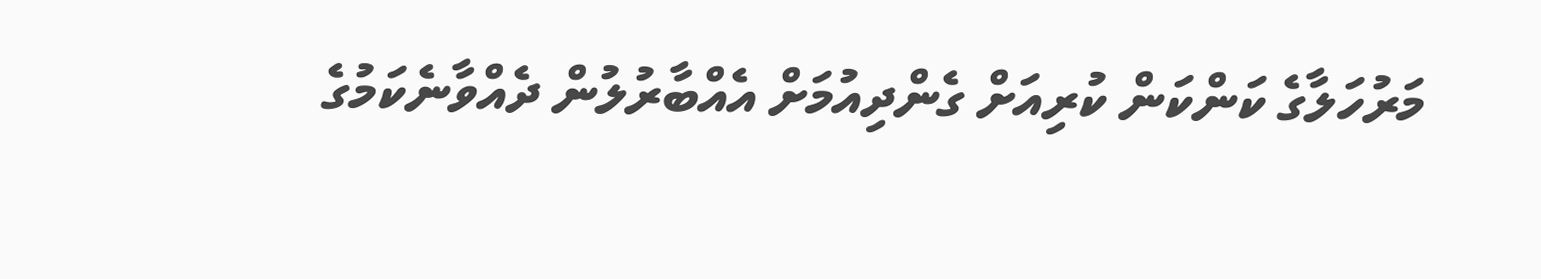މަރުހަލާގެ ކަންކަން ކުރިއަށް ގެންދިއުމަށް އެއްބާރުލުން ދެއްވާނެކަމުގެ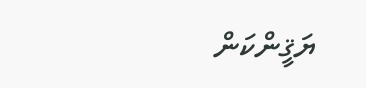ޔަޤީންކަން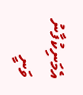އެމަނިކުފާނު ވަނީ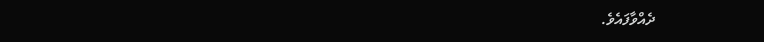ދެއްވާފައެވެ.